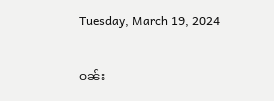Tuesday, March 19, 2024

ဝၼ်း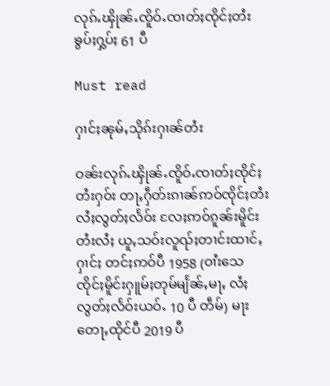လုၵ်ႉၾိုၼ်ႉၸိူဝ်ႉၸၢတ်ႈၸိုင်ႈတႆး ၶွပ်ႈႁွပ်ႈ 61 ပီ

Must read

ႁၢင်ႈၼုမ်ႇသိုၵ်းႁၢၼ်တႆး

ဝၼ်းလုၵ်ႉၾိုၼ်ႉၸိူဝ်ႉၸၢတ်ႈၸိုင်ႈတႆးႁဝ်း တႃႇႁဵတ်းၵၢၼ်ဢဝ်ၸိုင်ႈတႆးလႆႈလွတ်ႈလႅဝ်း လႄႈဢဝ်ၵူၼ်းမိူင်းတႆးလႆႈ ယူႇသဝ်းလူၺ်ႈတၢင်းထၢင်ႇႁၢင်ႈ တင်ႈဢဝ်ပီ 1958 (ဝၢႆးသေ ၸိုင်ႈမိူင်းႁူမ်ႈတုမ်မျႅၼ်ႇမႃႇ လႆႈလွတ်ႈလႅဝ်းယဝ်ႉ 10 ပီ တဵမ်) မႃးတေႃႇထိုင်ပီ 2019 ပီ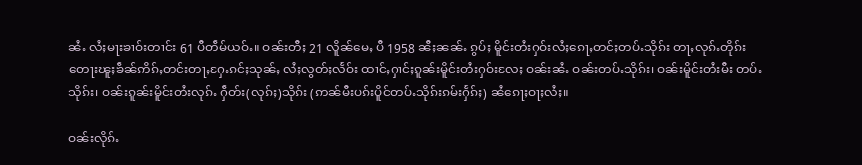ၼႆႉ လႆႈမႃးၶၢဝ်းတၢင်း 61 ပီတဵမ်ယဝ်ႉ။ ဝၼ်းတီႈ 21 လိူၼ်မေႇ ပီ 1958 ၼီႈၼၼ်ႉ ၵွပ်ႈ မိူင်းတႆးႁဝ်းလႆႈၵေႃႇတင်ႈတပ်ႉသိုၵ်း တႃႇလုၵ်ႉတိုၵ်းတေႃးၽူႈၶဵၼ်ဢိၵ်ႇတင်းတႃႇႁႄႉၵင်ႈသုၼ်ႇ လႆႈလွတ်ႈလႅဝ်း ထၢင်ႇႁၢင်ႈၵူၼ်းမိူင်းတႆးႁဝ်းလႄႈ ဝၼ်းၼႆႉ ဝၼ်းတပ်ႉသိုၵ်း၊ ဝၼ်းမိူင်းတႆးမီး တပ်ႉသိုၵ်း၊ ဝၼ်းၵူၼ်းမိူင်းတႆးလုၵ်ႉ ႁဵတ်း(လုၵ်ႈ)သိုၵ်း (ဢၼ်မီးပၵ်းပိူင်တပ်ႉသိုၵ်းၵမ်းႁႅၵ်ႈ) ၼႆၵေႃႈဝႃႈလႆႈ။

ဝၼ်းလိုၵ်ႉ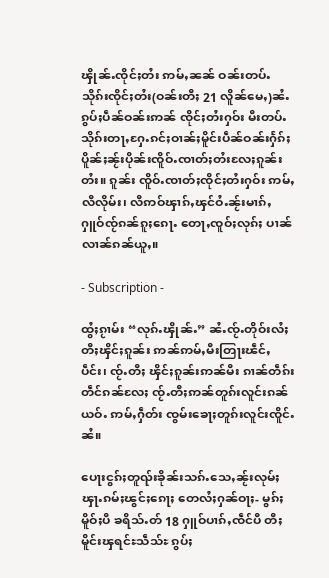ၾိုၼ်ႉၸိုင်ႈတႆး ဢမ်ႇၼၼ် ဝၼ်းတပ်ႉသိုၵ်းၸိုင်ႈတႆး(ဝၼ်းတီႈ 21 လိူၼ်မေႇ)ၼႆႉၵွပ်ႈပဵၼ်ဝၼ်းဢၼ် ၸိုင်ႈတႆးႁဝ်း မီးတပ်ႉသိုၵ်းတႃႇႁႄႉၵင်ႈဝၢၼ်ႈမိူင်းပဵၼ်ဝၼ်းႁႅၵ်ႈ ပိူၼ်ႈၼႂ်းပိုၼ်းၸိူဝ်ႉၸၢတ်ႈတႆးလႄႈၵူၼ်းတႆး။ ၵူၼ်း ၸိူဝ်ႉၸၢတ်ႈၸိုင်ႈတႆးႁဝ်း ဢမ်ႇလီလိုမ်း၊ လီဢဝ်ၾၢၵ်ႇၾင်ဝႆႉၼႂ်းမၢၵ်ႇႁူဝ်ၸႂ်ၵၼ်ၵူႈၵေႃႉ တေႃႇၸူဝ်ႈလုၵ်ႈ ပၢၼ် လၢၼ်ၵၼ်ယူႇ။

- Subscription -

ထွႆႈၵႂၢမ်း “လုၵ်ႉၾိုၼ်ႉ” ၼႆႉၸႂ်ႉတိုဝ်းလႆႈတီႈၾိင်ႈၵူၼ်း ဢၼ်ဢမ်ႇမီးတြႃးၽဵင်ႇပဵင်း၊ ၸႂ်ႉတီႈ ၾိင်ႈၵူၼ်းဢၼ်မီး ၵၢၼ်တဵၵ်းတဵင်ၵၼ်လႄႈ ၸႂ်ႉတီႈဢၼ်တူၵ်းလူင်းၵၼ်ယဝ်ႉ ဢမ်ႇႁဵတ်း ၸွမ်းၶေႃႈတူၵ်းလူင်းၸိူင်ႉၼႆ။

ပေႃးငွၵ်ႈတူၺ်းၶိုၼ်းသၵ်ႉသေႇၼႂ်းလုမ်ႈၾႃႉၵမ်ႈၽွင်ႈၵေႃႈ တေလႆႈႁၼ်ဝႃႈ- မွၵ်ႈမိူဝ်ႈပီ ၶရိသ်ႉတ် 18 ႁူဝ်ပၢၵ်ႇၸဵင်ပီ တီႈမိူင်းၾရင်ႊသဵသ်ႊ ၵွပ်ႈ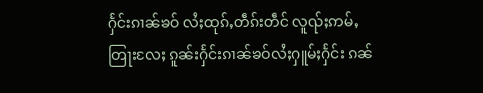ႁႅင်းၵၢၼ်ၶဝ် လႆႈထုၵ်ႇတဵၵ်းတဵင် လူၺ်ႈဢမ်ႇတြႃးလႄႈ ၵူၼ်းႁႅင်းၵၢၼ်ၶဝ်လႆႈႁူမ်ႈႁႅင်း ၵၼ်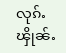လုၵ်ႉၾိုၼ်ႉ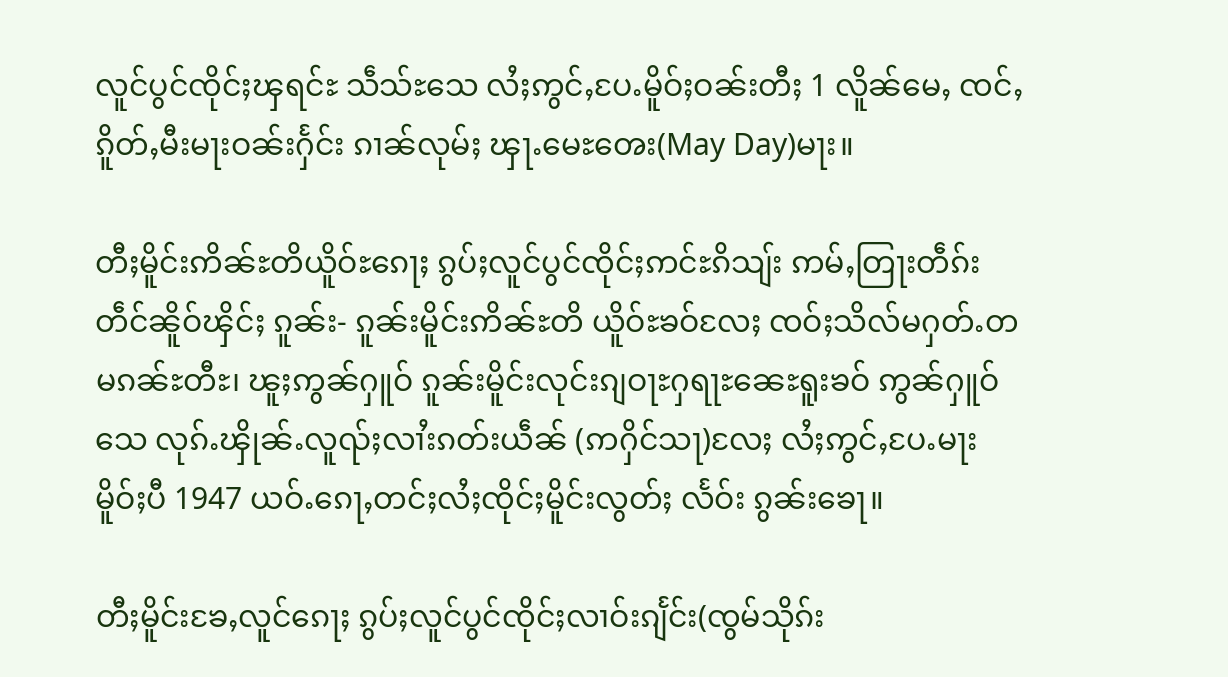လူင်ပွင်ၸိုင်ႈၾရင်ႊ သဵသ်ႊသေ လႆႈဢွင်ႇပႄႉမိူဝ်ႈဝၼ်းတီႈ 1 လိူၼ်မေႇ ၸင်ႇၵိူတ်ႇမီးမႃးဝၼ်းႁႅင်း ၵၢၼ်လုမ်ႈ ၾႃႉမေႊၻေး(May Day)မႃး။

တီႈမိူင်းဢိၼ်ႊတိယိူဝ်ႊၵေႃႈ ၵွပ်ႈလူင်ပွင်ၸိုင်ႈဢင်ႊၵိသျ်း ဢမ်ႇတြႃးတဵၵ်းတဵင်ၼိူဝ်ၾိင်ႈ ၵူၼ်း- ၵူၼ်းမိူင်းဢိၼ်ႊတိ ယိူဝ်ႊၶဝ်လႄႈ ၸဝ်ႈသိလ်မႁတ်ႉတမၵၼ်ႊတီႊ၊ ၽူႈဢွၼ်ႁူဝ် ၵူၼ်းမိူင်းလုင်းၵျဝႃႊႁရႃႊၼေႊရူးၶဝ် ဢွၼ်ႁူဝ်သေ လုၵ်ႉၾိုၼ်ႉလူၺ်ႈလၢႆးၵတ်းယဵၼ် (ဢႁိင်သႃ)လႄႈ လႆႈဢွင်ႇပႄႉမႃးမိူဝ်ႈပီ 1947 ယဝ်ႉၵေႃႇတင်ႈလႆႈၸိုင်ႈမိူင်းလွတ်ႈ လႅဝ်း ၵွၼ်းၶေႃ။

တီႈမိူင်းၶႄႇလူင်ၵေႃႈ ၵွပ်ႈလူင်ပွင်ၸိုင်ႈလၢဝ်းၵျႅင်း(ၸွမ်သိုၵ်း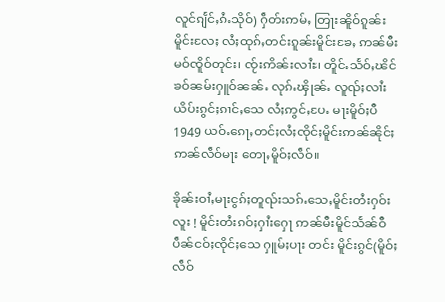လူင်ၵျႅင်ႇၵႆႉသိုဝ်) ႁဵတ်းဢမ်ႇ တြႃးၼိူဝ်ၵူၼ်းမိူင်းလႄႈ လႆႈထုၵ်ႇတင်းၵူၼ်းမိူင်းၶႄႇ ဢၼ်မီးမဝ်ၸိူဝ်တုင်း၊ ၸႂ်းဢိၼ်းလၢႆႊ၊ တိူင်ႉသႅဝ်ႇၽိင်ၶဝ်ၼမ်းႁူဝ်ၼၼ်ႉ လုၵ်ႉၾိုၼ်ႉ လူၺ်ႈလၢႆးယိပ်းၵွင်ႈၵၢင်ႇသေ လႆႈဢွင်ႇပႄႉ မႃးမိူဝ်ႈပီ 1949 ယဝ်ႉၵေႃႇတင်ႈလႆႈၸိုင်ႈမိူင်းဢၼ်ၼိုင်ႈဢၼ်လဵဝ်မႃး တေႃႇမိူဝ်ႈလဵဝ်။

ၶိုၼ်းဝၢႆႇမႃးငွၵ်ႈတူၺ်းသၵ်ႉသေႇမိူင်းတႆးႁဝ်းလူး ! မိူင်းတႆးၵဝ်ႈႁၢႆးႁေႃ ဢၼ်မီးမိူင်သႅၼ်ဝီ ပဵၼ်ငဝ်ႈၸိုင်ႈသေ ႁူမ်ႈပႃး တင်း မိူင်းၵွင်(မိူဝ်ႈလဵဝ်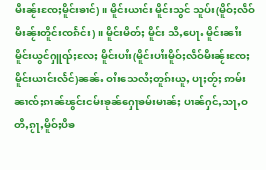မီးၼႂ်းၸႄႈမိူင်းၶၢင်)။ မိူင်းယၢင်း မိူင်းသွင် သူပ်း(မိူဝ်ႈလဵဝ်မီးၼႂ်းတိူင်းၸၵႅင်း)။ မိူင်းမိတ်ႈ မိူင်း သီႇပေႃႉ မိူင်းၼၢႆး မိူင်းယွင်ႁူၺ်ႈလႄႈ မိူင်းပၢႆး(မိူင်းပၢႆးမိူဝ်ႈလဵဝ်မီးၼႂ်းၸႄႈမိူင်းယၢင်းလႅင်)ၼၼ်ႉ ဝၢႆးသေလႆႈတူၵ်းယူႇ ပႃႈတႂ်ႈ ဢမ်းၼၢၸ်ႈၵၢၼ်ၽွင်းငမ်းၶုၼ်ႁေႃၶမ်းမၢၼ်ႈ ပၢၼ်ႁင်ႇသႃႇဝတီႇၵႂႃႇမိူဝ်ႈပီၶ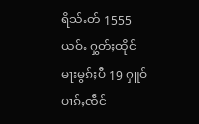ရိသ်ႉတ် 1555 ယဝ်ႉ ႁွတ်ႈထိုင် မႃးမွၵ်ႈပီ 19 ႁူဝ်ပၢၵ်ႇၸဵင်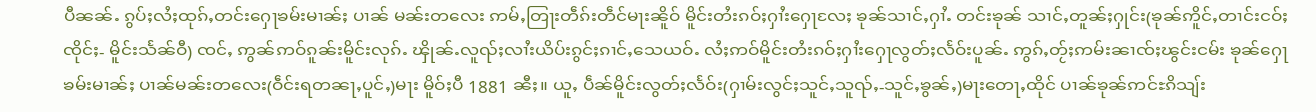ပီၼၼ်ႉ ၵွပ်ႈလႆႈထုၵ်ႇတင်းႁေႃၶမ်းမၢၼ်ႈ ပၢၼ် မၼ်းတလေး ဢမ်ႇတြႃးတဵၵ်းတဵင်မႃးၼိူဝ် မိူင်းတႆးၵဝ်ႈႁၢႆးႁေႃလႄႈ ၶုၼ်သၢင်ႇႁၢႆႉ တင်းၶုၼ် သၢင်ႇတူၼ်ႈႁုင်း(ၶုၼ်ဢိူင်ႇတၢင်းငဝ်ႈၸိုင်ႈ- မိူင်းသႅၼ်ဝီ) ၸင်ႇ ဢွၼ်ဢဝ်ၵူၼ်းမိူင်းလုၵ်ႉ ၾိုၼ်ႉလူၺ်ႈလၢႆးယိပ်းၵွင်ႈၵၢင်ႇသေယဝ်ႉ လႆႈဢဝ်မိူင်းတႆးၵဝ်ႈႁၢႆးႁေႃလွတ်ႈလႅဝ်းပူၼ်ႉ ဢွၵ်ႇတႂ်ႈဢမ်းၼၢၸ်ႈၽွင်းငမ်း ၶုၼ်ႁေႃၶမ်းမၢၼ်ႈ ပၢၼ်မၼ်းတလေး(ဝဵင်းရတၼႃႇပူင်ႇ)မႃး မိူဝ်ႈပီ 1881 ၼီႈ။ ယူႇ ပဵၼ်မိူင်းလွတ်ႈလႅဝ်း(ႁၢမ်းလွင်ႈသူင်ႇသူၺ်ႇ-သူင်ႇၶွၼ်ႇ)မႃးတေႃႇထိုင် ပၢၼ်ၶုၼ်ဢင်ႊၵိသျ်း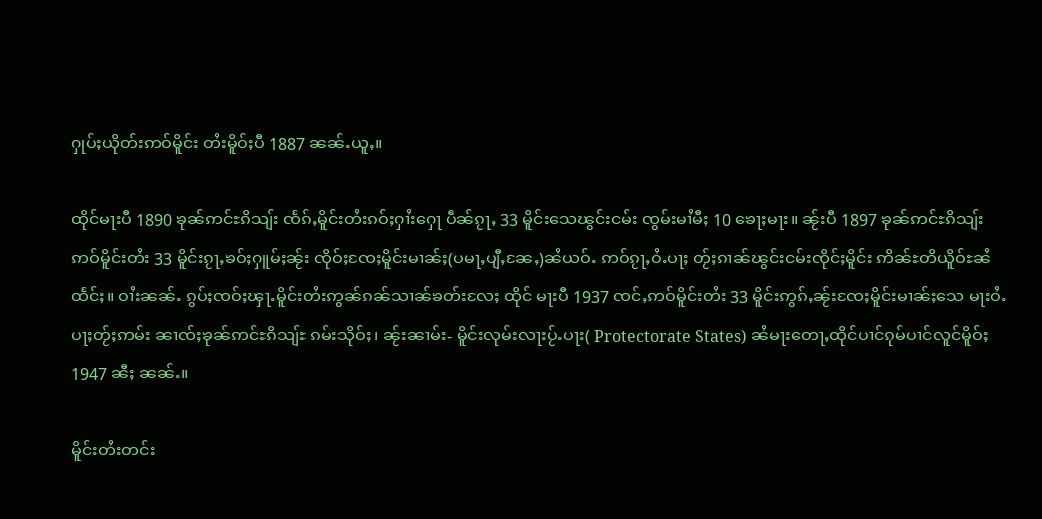ႁုပ်ႈယိုတ်းဢဝ်မိူင်း တႆးမိူဝ်ႈပီ 1887 ၼၼ်ႉယူႇ။

ထိုင်မႃးပီ 1890 ၶုၼ်ဢင်ႊၵိသျ်း ၸႅၵ်ႇမိူင်းတႆးၵဝ်ႈႁၢႆးႁေႃ ပဵၼ်ၵႂႃႇ 33 မိူင်းသေၽွင်းငမ်း ၸွမ်းမၢႆမီႈ 10 ၶေႃႈမႃး။ ၼႂ်းပီ 1897 ၶုၼ်ဢင်ႊၵိသျ်း ဢဝ်မိူင်းတႆး 33 မိူင်းၵႂႃႇၶဝ်ႈႁူမ်ႈၼႂ်း ၸိုဝ်ႈၸႄႈမိူင်းမၢၼ်ႈ(ပမႃႇပျီႇၼႄႇ)ၼႆယဝ်ႉ ဢဝ်ၵႂႃႇဝႆႉပႃႈ တႂ်ႈၵၢၼ်ၽွင်းငမ်းၸိုင်ႈမိူင်း ဢိၼ်ႊတိယိူဝ်ႊၼႆထႅင်ႈ။ ဝၢႆးၼၼ်ႉ ၵွပ်ႈၸဝ်ႈၾႃႉမိူင်းတႆးဢွၼ်ၵၼ်သၢၼ်ၶတ်းလႄႈ ထိုင် မႃးပီ 1937 ၸင်ႇဢဝ်မိူင်းတႆး 33 မိူင်းဢွၵ်ႇၼႂ်းၸႄႈမိူင်းမၢၼ်ႈသေ မႃးဝႆႉပႃႈတႂ်ႈဢမ်း ၼၢၸ်ႈၶုၼ်ဢင်ႊၵိသျ်ႊ ၵမ်းသိုဝ်ႈ၊ ၼႂ်းၼၢမ်း- မိူင်းလုမ်းလႃးပႂ်ႉပႃး( Protectorate States) ၼႆမႃးတေႃႇထိုင်ပၢင်ၵုမ်ပၢင်လူင်မိူဝ်ႈ 1947 ၼီႈ ၼၼ်ႉ။

မိူင်းတႆးတင်း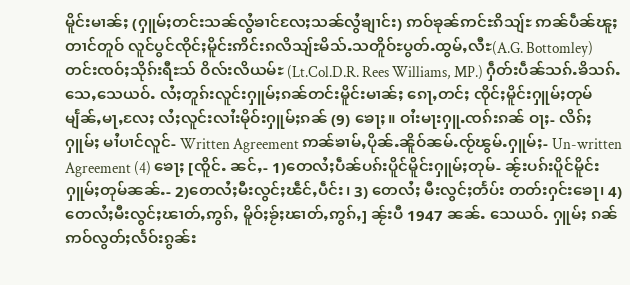မိူင်းမၢၼ်ႈ (ႁူမ်ႈတင်းသၼ်လွႆၶၢင်လႄႈသၼ်လွႆၶျၢင်း) ဢဝ်ၶုၼ်ဢင်ႊၵိသျ်ႊ ဢၼ်ပဵၼ်ၽူႈတၢင်တူဝ် လူင်ပွင်ၸိုင်ႈမိူင်းဢိင်းၵလိသျ်ႊမိသ်ႉသတိူဝ်ႊပွတ်ႉထွမ်ႇလီႊ(A.G. Bottomley)တင်းၸဝ်ႈသိုၵ်းရီႊသ် ဝိလ်းလိယမ်ႊ (Lt.Col.D.R. Rees Williams, MP.) ႁဵတ်းပဵၼ်သၵ်ႉၶိသၵ်ႉသေႇသေယဝ်ႉ လႆႈတူၵ်းလူင်းႁူမ်ႈၵၼ်တင်းမိူင်းမၢၼ်ႈ ၵေႃႇတင်ႈ ၸိုင်ႈမိူင်းႁူမ်ႈတုမ်မျႅၼ်ႇမႃႇလႄႈ လႆႈလူင်းလၢႆးမိုဝ်းႁူမ်ႈၵၼ် (9) ၶေႃႈ။ ဝၢႆးမႃးႁူႉၸၵ်းၵၼ် ဝႃႈ- လိၵ်ႈႁူမ်ႈ မၢႆပၢင်လူင်- Written Agreement ဢၼ်ၶၢမ်ႇပိုၼ်ႉၼိူဝ်ၼမ်ႉၸႂ်ၽွမ်ႉႁူမ်ႈ- Un-written Agreement (4) ၶေႃႈ [ၸိူင်ႉ ၼင်ႇ- 1)တေလႆႈပဵၼ်ပၵ်းပိူင်မိူင်းႁူမ်ႈတုမ်- ၼႂ်းပၵ်းပိူင်မိူင်းႁူမ်ႈတုမ်ၼၼ်ႉ- 2)တေလႆႈမီးလွင်ႈၽဵင်ႇပဵင်း၊ 3) တေလႆႈ မီးလွင်ႈတႅပ်း တတ်းႁင်းၶေႃ၊ 4)တေလႆႈမီးလွင်ႈၽၢတ်ႇဢွၵ်ႇ မိူဝ်ႈၶႂ်ႈၽၢတ်ႇဢွၵ်ႇ] ၼႂ်းပီ 1947 ၼၼ်ႉ သေယဝ်ႉ ႁူမ်ႈ ၵၼ်ဢဝ်လွတ်ႈလႅဝ်းၵွၼ်း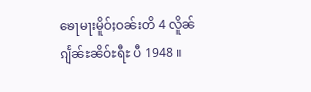ၶေႃမႃးမိူဝ်ႈဝၼ်းတိ 4 လိူၼ်ၵျႅၼ်ႊၼိဝ်ႊရီႊ ပီ 1948 ။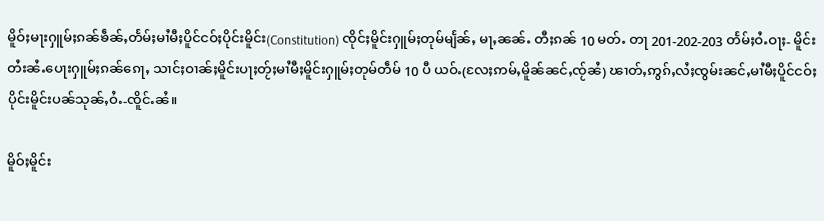မိူဝ်ႈမႃးႁူမ်ႈၵၼ်ၶဵၼ်ႇတႅမ်ႈမၢႆမီႈပိူင်ငဝ်ႈပိုင်းမိူင်း(Constitution) ၸိုင်ႈမိူင်းႁူမ်ႈတုမ်မျႅၼ်ႇ မႃႇၼၼ်ႉ တီႈၵၼ် 10 မတ်ႉ တႃ 201-202-203 တႅမ်ႈဝႆႉဝႃႈ- မိူင်းတႆးၼႆႉပေႃးႁူမ်ႈၵၼ်ၵေႃႇ သၢင်ႈဝၢၼ်ႈမိူင်းပႃႈတႂ်ႈမၢႆမီႈမိူင်းႁူမ်ႈတုမ်တဵမ် 10 ပီ ယဝ်ႉ(လႄႈဢမ်ႇမိူၼ်ၼင်ႇၸႂ်ၼႆ) ၽၢတ်ႇဢွၵ်ႇလႆႈၸွမ်းၼင်ႇမၢႆမီႈပိူင်ငဝ်ႈပိုင်းမိူင်းပၼ်သုၼ်ႇဝႆႉ-ၸိူင်ႉၼႆ။

မိူဝ်ႈမိူင်း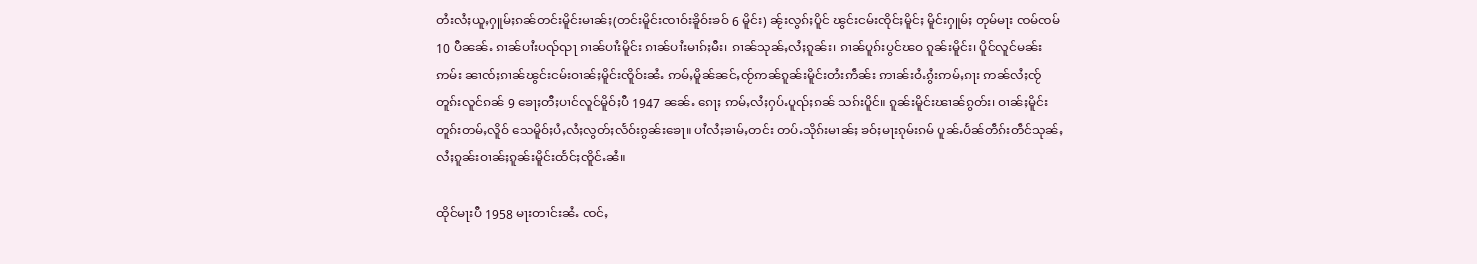တႆးလႆႈယူႇႁူမ်ႈၵၼ်တင်းမိူင်းမၢၼ်ႈ(တင်းမိူင်းၸၢဝ်းၶိူဝ်းၶဝ် 6 မိူင်း) ၼႂ်းလွၵ်ႈပိူင် ၽွင်းငမ်းၸိုင်ႈမိူင်ႈ မိူင်းႁူမ်ႈ တုမ်မႃး ၸမ်ၸမ် 10 ပီၼၼ်ႉ ၵၢၼ်ပၢႆးပၺ်ၺႃ ၵၢၼ်ပၢႆးမိူင်း ၵၢၼ်ပၢႆးမၢၵ်ႈမီး၊ ၵၢၼ်သုၼ်ႇလႆႈၵူၼ်း၊ ၵၢၼ်ပူၵ်းပွင်ၽဝ ၵူၼ်းမိူင်း၊ ပိူင်လူင်မၼ်း ဢမ်း ၼၢၸ်ႈၵၢၼ်ၽွင်းငမ်းဝၢၼ်ႈမိူင်းၸိူဝ်းၼႆႉ ဢမ်ႇမိူၼ်ၼင်ႇၸႂ်ဢၼ်ၵူၼ်းမိူင်းတႆးဢဵၼ်း ဢၢၼ်းဝႆႉၵွႆးဢမ်ႇၵႃး ဢၼ်လႆႈၸႂ်တူၵ်းလူင်ၵၼ် 9 ၶေႃႈတီႈပၢင်လူင်မိူဝ်ႈပီ 1947 ၼၼ်ႉ ၵေႃႈ ဢမ်ႇလႆႈႁပ်ႉပူၺ်ႈၵၼ် သၵ်းပိူင်။ ၵူၼ်းမိူင်းၽၢၼ်ၵွတ်း၊ ဝၢၼ်ႈမိူင်းတူၵ်းတမ်ႇလိူဝ် သေမိူဝ်ႈပႆႇလႆႈလွတ်ႈလႅဝ်းၵွၼ်းၶေႃ။ ပၢႆလႆႈၶၢမ်ႇတင်း တပ်ႉသိုၵ်းမၢၼ်ႈ ၶဝ်ႈမႃးၵုမ်းၵမ် ပူၼ်ႉပႅၼ်တဵၵ်းတဵင်သုၼ်ႇလႆႈၵူၼ်းဝၢၼ်ႈၵူၼ်းမိူင်းထႅင်ႈၸိူင်ႉၼႆ။

ထိုင်မႃးပီ 1958 မႃးတၢင်းၼႆႉ ၸင်ႇ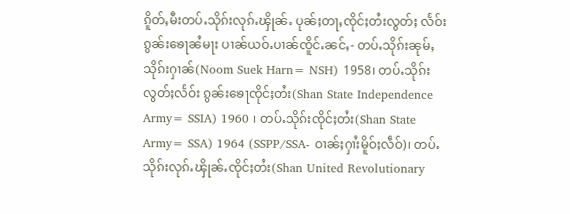ၵိူတ်ႇမီးတပ်ႉသိုၵ်းလုၵ်ႉၾိုၼ်ႉ ပုၼ်ႈတႃႇၸိုင်ႈတႆးလွတ်ႈ လႅဝ်းၵွၼ်းၶေႃၼႆမႃး ပၢၼ်ယဝ်ႉပၢၼ်ၸိူင်ႉၼင်ႇ- တပ်ႉသိုၵ်းၼုမ်ႇသိုၵ်းႁၢၼ်(Noom Suek Harn= NSH) 1958၊ တပ်ႉသိုၵ်းလွတ်ႈလႅဝ်း ၵွၼ်းၶေႃၸိုင်ႈတႆး(Shan State Independence Army= SSIA) 1960 ၊ တပ်ႉသိုၵ်းၸိုင်ႈတႆး(Shan State Army= SSA) 1964 (SSPP/SSA- ဝၢၼ်ႈႁၢႆးမိူဝ်ႈလဵဝ်)၊ တပ်ႉသိုၵ်းလုၵ်ႉၾိုၼ်ႉၸိုင်ႈတႆး(Shan United Revolutionary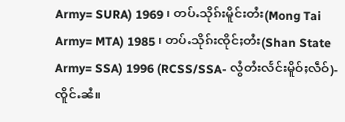Army= SURA) 1969 ၊ တပ်ႉသိုၵ်းမိူင်းတႆး(Mong Tai Army= MTA) 1985 ၊ တပ်ႉသိုၵ်းၸိုင်ႈတႆး(Shan State Army= SSA) 1996 (RCSS/SSA- လွႆတႆးလႅင်းမိူဝ်ႈလဵဝ်)- ၸိူင်ႉၼႆ။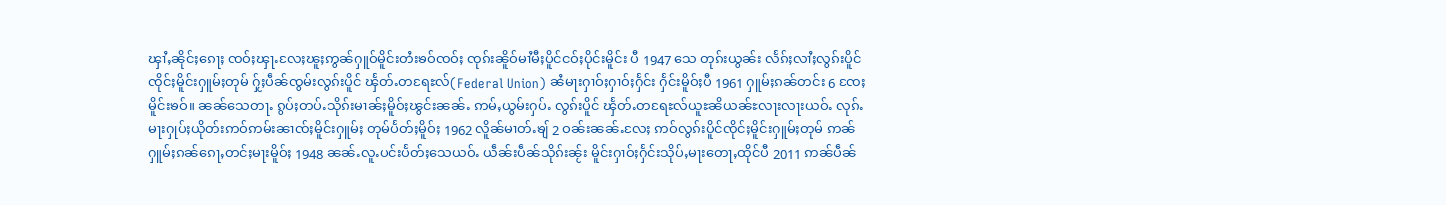ၾၢႆႇၼိုင်ႈၵေႃႈ ၸဝ်ႈၾႃႉလႄႈၽူႈဢွၼ်ႁူဝ်မိူင်းတႆးၶဝ်ၸဝ်ႈ ၸုၵ်းၼိူဝ်မၢႆမီႈပိူင်ငဝ်ႈပိုင်းမိူင်း ပီ 1947 သေ တုၵ်းယွၼ်း လႅၵ်ႈလၢႆႈလွၵ်းပိူင်ၸိုင်ႈမိူင်းႁူမ်ႈတုမ် ႁႂ်ႈပဵၼ်ၸွမ်းလွၵ်းပိူင် ၾႅတ်ႉတရႄႊလ်(Federal Union) ၼႆမႃးႁၢဝ်ႈႁၢဝ်ႈႁႅင်း ႁႅင်းမိူဝ်ႈပီ 1961 ႁူမ်ႈၵၼ်တင်း 6 ၸႄႈမိူင်းၶဝ်။ ၼၼ်သေတႃႉ ၵွပ်ႈတပ်ႉသိုၵ်းမၢၼ်ႈမိူဝ်ႈၽွင်းၼၼ်ႉ ဢမ်ႇယွမ်းႁပ်ႉ လွၵ်းပိူင် ၾႅတ်ႉတရႄႊလ်ယူႊၼိယၼ်ႊလႃးလႃးယဝ်ႉ လုၵ်ႉမႃးႁုပ်ႈယိုတ်းဢဝ်ဢမ်းၼၢၸ်ႈမိူင်းႁူမ်ႈ တုမ်ပႅတ်ႈမိူဝ်ႈ 1962 လိူၼ်မၢတ်ႉၶျ် 2 ဝၼ်းၼၼ်ႉလႄႈ ဢဝ်လွၵ်းပိူင်ၸိုင်ႈမိူင်းႁူမ်ႈတုမ် ဢၼ်ႁူမ်ႈၵၼ်ၵေႃႇတင်ႈမႃးမိူဝ်ႈ 1948 ၼၼ်ႉလူႉပင်းပႅတ်ႈသေယဝ်ႉ ယဵၼ်းပဵၼ်သိုၵ်းၼႂ်း မိူင်းႁၢဝ်ႈႁႅင်းသိုပ်ႇမႃးတေႃႇထိုင်ပီ 2011 ဢၼ်ပဵၼ်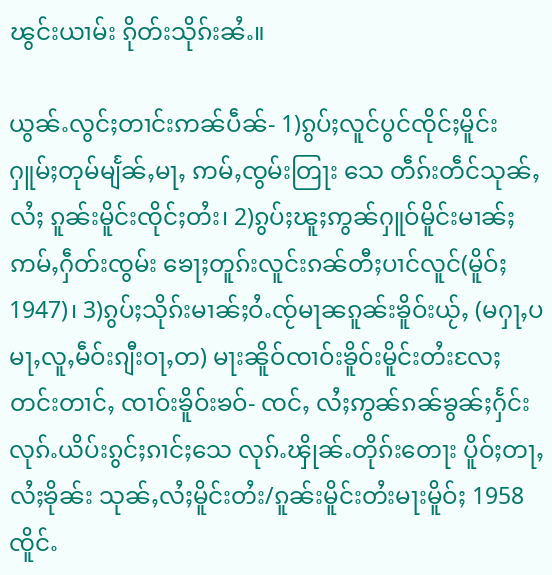ၽွင်းယၢမ်း ၵိုတ်းသိုၵ်းၼႆႉ။

ယွၼ်ႉလွင်ႈတၢင်းဢၼ်ပဵၼ်- 1)ၵွပ်ႈလူင်ပွင်ၸိုင်ႈမိူင်းႁူမ်ႈတုမ်မျႅၼ်ႇမႃႇ ဢမ်ႇၸွမ်းတြႃး သေ တဵၵ်းတဵင်သုၼ်ႇလႆႈ ၵူၼ်းမိူင်းၸိုင်ႈတႆး၊ 2)ၵွပ်ႈၽူႈဢွၼ်ႁူဝ်မိူင်းမၢၼ်ႈ ဢမ်ႇႁဵတ်းၸွမ်း ၶေႃႈတူၵ်းလူင်းၵၼ်တီႈပၢင်လူင်(မိူဝ်ႈ 1947)၊ 3)ၵွပ်ႈသိုၵ်းမၢၼ်ႈဝႆႉၸႂ်မႃၼၵူၼ်းၶိူဝ်းယႂ်ႇ (မႁႃႇပမႃႇလူႇမဵဝ်းၵျီးဝႃႇတ) မႃးၼိူဝ်ၸၢဝ်းၶိူဝ်းမိူင်းတႆးလႄႈတင်းတၢင်ႇ ၸၢဝ်းၶိူဝ်းၶဝ်- ၸင်ႇ လႆႈဢွၼ်ၵၼ်ၶွၼ်ႈႁႅင်းလုၵ်ႉယိပ်းၵွင်ႈၵၢင်ႈသေ လုၵ်ႉၾိုၼ်ႉတိုၵ်းတေႃး ပိူဝ်ႈတႃႇလႆႈၶိုၼ်း သုၼ်ႇလႆႈမိူင်းတႆး/ၵူၼ်းမိူင်းတႆးမႃးမိူဝ်ႈ 1958 ၸိူင်ႉ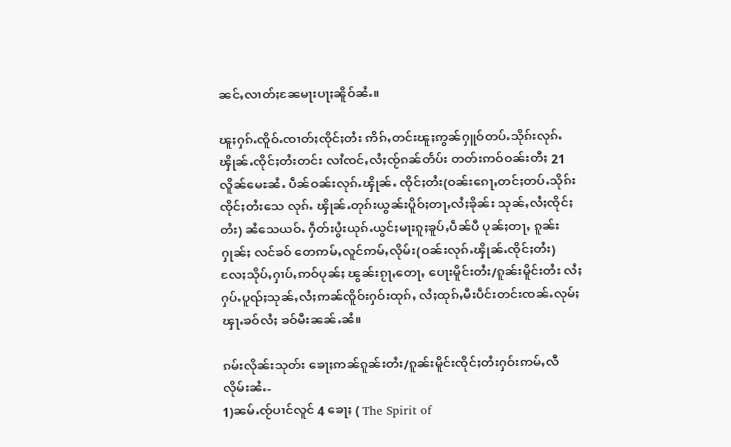ၼင်ႇလၢတ်ႈၼႄမႃးပႃႈၼိူဝ်ၼႆႉ။

ၽူႈႁၵ်ႉၸိူဝ်ႉၸၢတ်ႈၸိုင်ႈတႆး ဢိၵ်ႇတင်းၽူႈဢွၼ်ႁူဝ်တပ်ႉသိုၵ်းလုၵ်ႉၾိုၼ်ႉၸိုင်ႈတႆးတင်း လၢႆၸင်ႇလႆႈၸႂ်ၵၼ်တႅပ်း တတ်းဢဝ်ဝၼ်းတီႈ 21 လိူၼ်မေႊၼႆႉ ပဵၼ်ဝၼ်းလုၵ်ႉၾိုၼ်ႉ ၸိုင်ႈတႆး(ဝၼ်းၵေႃႇတင်ႈတပ်ႉသိုၵ်းၸိုင်ႈတႆးသေ လုၵ်ႉ ၾိုၼ်ႉတုၵ်းယွၼ်းပိူဝ်ႈတႃႇလႆႈၶိုၼ်း သုၼ်ႇလႆႈၸိုင်ႈတႆး) ၼႆသေယဝ်ႉ ႁဵတ်းပွႆးယုၵ်ႉယွင်ႈမႃးၵူႈၶူပ်ႇပဵၼ်ပီ ပုၼ်ႈတႃႇ ၵူၼ်းႁုၼ်ႈ လင်ၶဝ် တေဢမ်ႇလူင်ဢမ်ႇလိုမ်း(ဝၼ်းလုၵ်ႉၾိုၼ်ႉၸိုင်ႈတႆး) လႄႈသိုပ်ႇႁၢပ်ႇဢဝ်ပုၼ်ႈ ၽွၼ်းၵႂႃႇတေႃႇ ပေႃးမိူင်းတႆး/ၵူၼ်းမိူင်းတႆး လႆႈႁပ်ႉပူၺ်ႈသုၼ်ႇလႆႈဢၼ်ၸိူဝ်းႁဝ်းထုၵ်ႇ လႆႈထုၵ်ႇမီးပဵင်းတင်းၸၼ်ႉလုမ်ႈၾႃႉၶဝ်လႆႈ ၶဝ်မီးၼၼ်ႉၼႆ။

ၵမ်းလိုၼ်းသုတ်း ၶေႃႈဢၼ်ၵူၼ်းတႆး/ၵူၼ်းမိူင်းၸိုင်ႈတႆးႁဝ်းဢမ်ႇလီလိုမ်းၼႆႉ-
1)ၼမ်ႉၸႂ်ပၢင်လူင် 4 ၶေႃႈ ( The Spirit of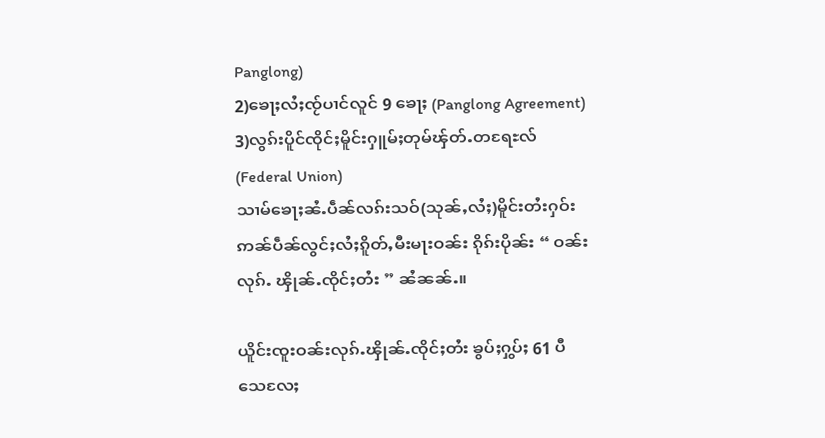Panglong)
2)ၶေႃႈလႆႈၸႂ်ပၢင်လူင် 9 ၶေႃႈ (Panglong Agreement)
3)လွၵ်းပိူင်ၸိုင်ႈမိူင်းႁူမ်ႈတုမ်ၾ်တ်ႉတရႄႊလ် (Federal Union)
သၢမ်ၶေႃႈၼႆႉပဵၼ်လၵ်းသဝ်(သုၼ်ႇလႆႈ)မိူင်းတႆးႁဝ်း ဢၼ်ပဵၼ်လွင်ႈလႆႈၵိူတ်ႇမီးမႃးဝၼ်း ၵိုၵ်းပိုၼ်း “ ဝၼ်းလုၵ်ႉ ၾိုၼ်ႉၸိုင်ႈတႆး ” ၼႆၼၼ်ႉ။

ယိူင်းၸူးဝၼ်းလုၵ်ႉၾိုၼ်ႉၸိုင်ႈတႆး ၶွပ်ႈႁွပ်ႈ 61 ပီသေလႄႈ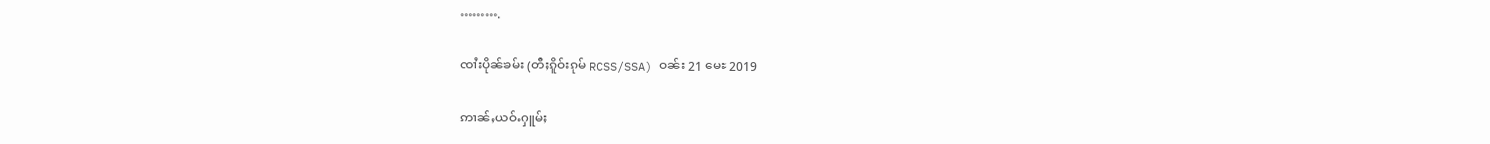……….

ၸၢႆးပိုၼ်ၶမ်း (တီႈၵိူဝ်းၵုမ် RCSS/SSA) ဝၼ်း 21 မေႊ 2019

ဢၢၼ်ႇယဝ်ႉႁူမ်ႈ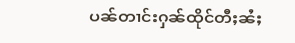ပၼ်တၢင်းႁၼ်ထိုင်တီႈၼႆႈ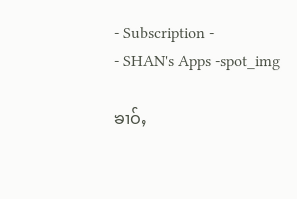- Subscription -
- SHAN's Apps -spot_img

ၶၢဝ်ႇ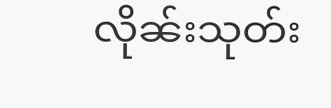လိုၼ်းသုတ်း